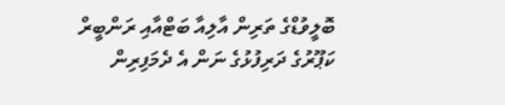ބޮލީވުޑްގެ ތަރިން އާލިއާ ބަޓްއާއި ރަންބީރް ކަޕޫރުގެ ދަރިފުޅުގެ ނަން އެ ދެމަފިރިން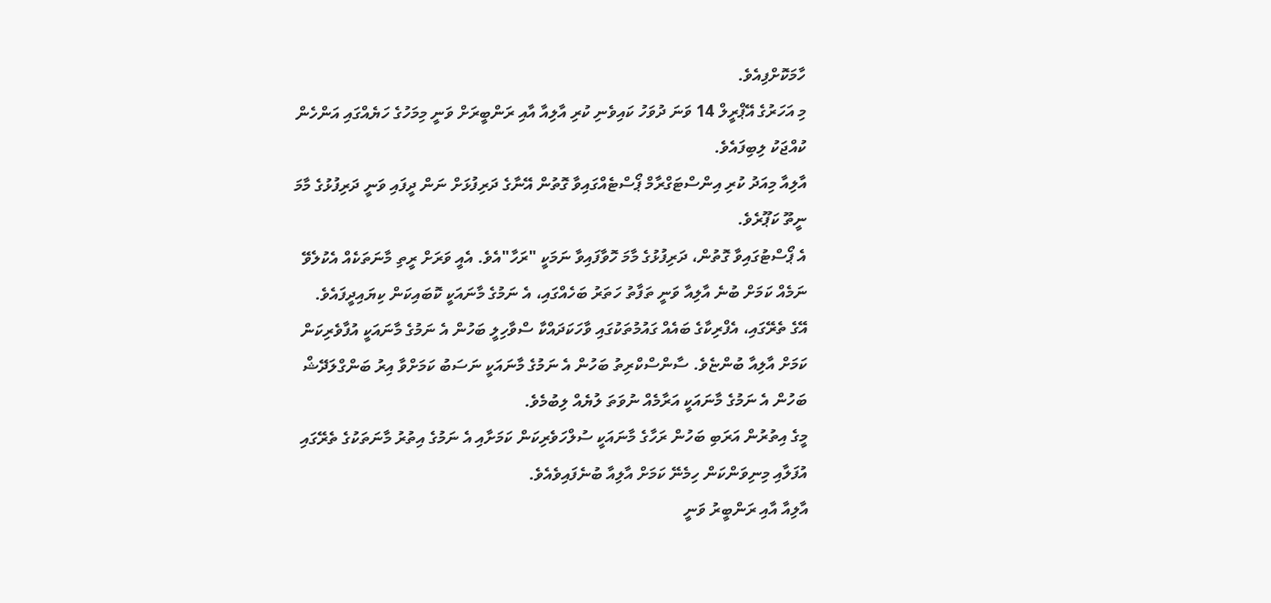ހާމަކޮށްފިއެވެ.
މި އަހަރުގެ އޭޕްރީލް 14 ވަނަ ދުވަހު ކައިވެނި ކުރި އާލިއާ އާއި ރަންބީރަށް ވަނީ މިމަހުގެ ހަޔެއްގައި އަންހެން ކުއްޖަކު ލިބިފައެވެ.
އާލިއާ މިއަދު ކުރި އިންސްޓަގްރާމް ޕޯސްޓެއްގައިވާ ގޮތުން އޭނާގެ ދަރިފުޅަށް ނަން ދީފައި ވަނީ ދަރިފުޅުގެ މާމަ ނީތޫ ކަޕޫރެވެ.
އެ ޕޯސްޓުގައިވާ ގޮތުން، ދަރިފުޅުގެ މާމަ ހޮވާފައިވާ ނަމަކީ "ރަހާ"އެވެ. އެއީ ވަރަށް ރީތި މާނަތަކެއް އެކުލެވޭ ނަމެއް ކަމަށް ބުނެ އާލިއާ ވަނީ ތަފާތު ހަތަރު ބަހެއްގައި، އެ ނަމުގެ މާނައަކީ ކޮބައިކަން ކިޔައިދީފައެވެ.
އޭގެ ތެރޭގައި، އެފްރިކާގެ ބައެއް ގައުމުތަކުގައި ވާހަކަދައްކާ ސްވާހިލީ ބަހުން އެ ނަމުގެ މާނައަކީ އުފާވެރިކަން ކަމަށް އާލިއާ ބުންޏެވެ. ސާންސްކްރިތު ބަހުން އެ ނަމުގެ މާނައަކީ ނަސަބު ކަމަށްވާ އިރު ބަންގްލަދޭޝް ބަހުން އެ ނަމުގެ މާނައަކީ އަރާމެއް ނުވަތަ ލުޔެއް ލިބުމެވެ.
މީގެ އިތުރުން އަރަބި ބަހުން ރަހާގެ މާނައަކީ ސުލްހަވެރިކަން ކަމަށާއި އެ ނަމުގެ އިތުރު މާނަތަކުގެ ތެރޭގައި އުފަލާއި މިނިވަންކަން ހިމެނޭ ކަމަށް އާލިއާ ބުނެފައިވެއެވެ.
އާލިއާ އާއި ރަންބީރު ވަނީ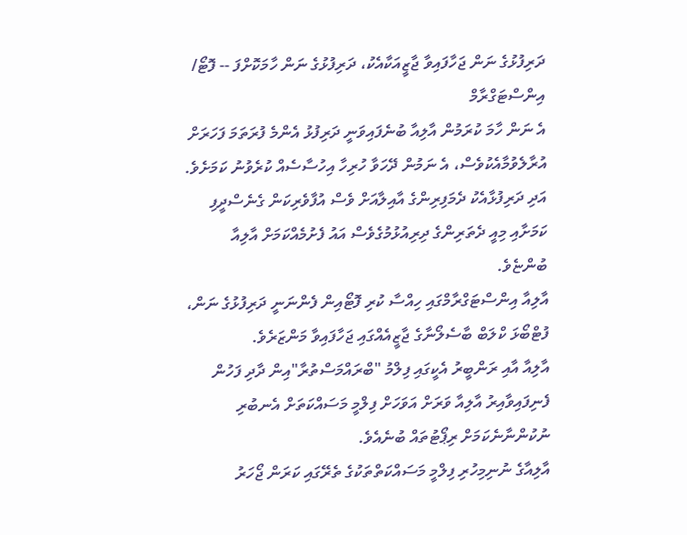ދަރިފުޅުގެ ނަން ޖަހާފައިވާ ޖާޒީއަކާއެކު، ދަރިފުޅުގެ ނަން ހާމަކޮށްފަ -- ފޮޓޯ/ އިންސްޓަގްރާމް
އެ ނަން ހާމަ ކުރަމުން އާލިއާ ބުނެފައިވަނީ ދަރިފުޅު އެންމެ ފުރަތަމަ ފަހަރަށް އުރާލެވުމާއެކުވެސް، އެ ނަމުން ދޭހަވާ ހުރިހާ އިހުސާސެއް ކުރެވުނު ކަމަށެވެ. އަދި ދަރިފުޅާއެކު ދެމަފިރިންގެ އާއިލާއަށް ވެސް އުފާވެރިކަން ގެނެސްދީފި ކަމަށާއި މިއީ ދެތަރިންގެ ދިރިއުޅުމުގެވެސް އައު ފެށުމެއްކަމަށް އާލިއާ ބުންޏެވެ.
އާލިއާ އިންސްޓަގްރާމްގައި ހިއްސާ ކުރި ފޮޓޯއިން ފެންނަނީ ދަރިފުޅުގެ ނަން، ފުޓްބޯޅަ ކްލަބް ބާސެލޯނާގެ ޖާޒީއެއްގައި ޖަހާފައިވާ މަންޒަރެވެ.
އާލިއާ އާއި ރަންބީރު އެކީގައި ފިލްމު "ބްރައްމަސްތުރާ"އިން ދާދި ފަހުން ފެނިފައިވާއިރު އާލިއާ ވަރަށް އަވަހަށް ފިލްމީ މަސައްކަތަށް އެނބުރި ނުކުންނާނެކަމަށް ރިޕޯޓުތައް ބުނެއެވެ.
އާލިއާގެ ނުނިމިހުރި ފިލްމީ މަސައްކަތްތަކުގެ ތެރޭގައި ކަރަން ޖޯހަރު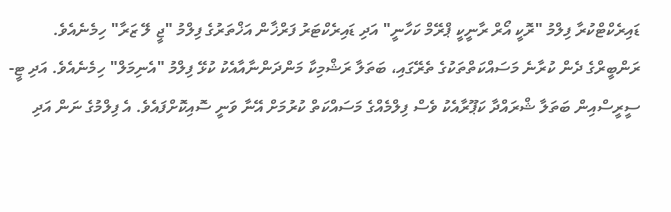ޑައިރެކްޓްކުރާ ފިލްމު "ރޮކީ އޯރް ރާނީކީ ޕްރޭމް ކަހާނީ" އަދި ޑައިރެކްޓަރު ފަރްޚާން އަޚްތަރުގެ ފިލްމު "ޖީ ލޭ ޒަރާ" ހިމެނެއެވެ.
ރަންބީރްގެ ދެން ކުރާނެ މަސައްކަތްތަކުގެ ތެރޭގައި، ބަތަލާ ރަޝްމިކާ މަންދަންނާއާއެކު ކުޅޭ ފިލްމު "އެނިމަލް" ހިމެނެއެވެ. އަދި ޓީ-ސީރީސްއިން ބަތަލާ ޝްރައްދާ ކަޕޫރާއެކު ވެސް ފިލްމެއްގެ މަސައްކަތް ކުރުމަށް އޭނާ ވަނީ ސޮއިކޮށްފައެވެ. އެ ފިލްމުގެ ނަން އަދި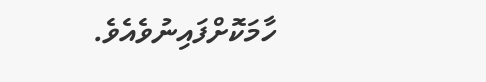ހާމަކޮށްފައިނުވެއެވެ.